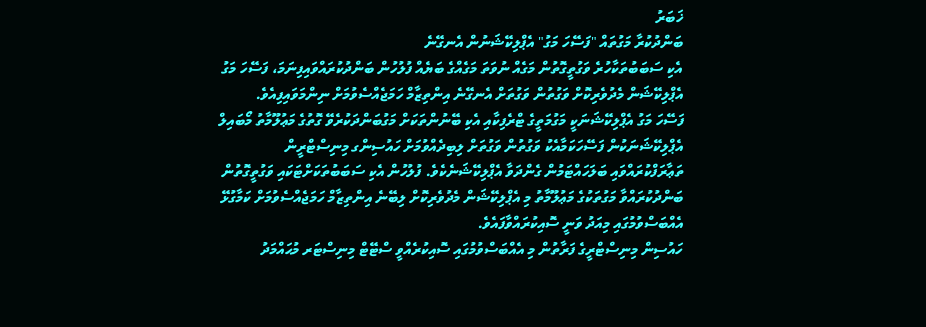ޚަބަރު
ބަންދުކުރާ މަގުތައް "ފަސޭހަ މަގު" އެޕްލިކޭޝަނުން އެނގޭނެ
އެކި ސަބަބުތަކާހުރެ ވަގުތީގޮތުން މަގެއް ނުވަތަ މަގެއްގެ ބަޔެއް ފުލުހުން ބަންދުކުރައްވައިފިނަމަ، ފަސޭހަ މަގު އެޕްލިކޭޝަން މެދުވެރިކޮށް ވަގުތުން ވަގުތަށް އެނގޭނެ އިންތިޒާމް ހަމަޖެއްސެވުމަށް ނިންމަވައިފިއެވެ.
ފަސޭހަ މަގު އެޕްލިކޭޝަނަކީ މަގުމަތީގެ ޓްރެފިކާއި އެކި ބޭނުންތަކަށް މަގުބަންދަކުރެވޭ ގޮތުގެ މަޢުލޫމާތު މޯބައިލް އެޕްލިކޭޝަނަކުން ފަސޭހަކަމާއެކު ވަގުތުން ވަގުތަށް ލިބިދެއްވުމަށް ހައުސިންގ މިނިސްޓްރީން ތަޢާރަފްކުރައްވައި ބަލަހައްޓަމުން ގެންދަވާ އެޕްލިކޭޝަނެކެވެ. ފުލުހުން އެކި ސަބަބުތަކަށްޓަކައި ވަގުތީގޮތުން ބަންދުކުރައްވާ މަގުތަކުގެ މަޢުލޫމާތު މި އެޕްލިކޭޝަން މެދުވެރިކޮށް ލިބޭނެ އިންތިޒާމް ހަމަޖެއްސެވުމަށް ކަމާގުޅޭ އެއްބަސްވުމުގައި މިއަދު ވަނީ ސޮއިކުރައްވާފައެވެ.
ހައުސިން މިނިސްޓްރީގެ ފަރާތުން މި އެއްބަސްވުމުގައި ސޮއިކުރެއްވީ ސްޓޭޓް މިނިސްޓަރ މުޙައްމަދު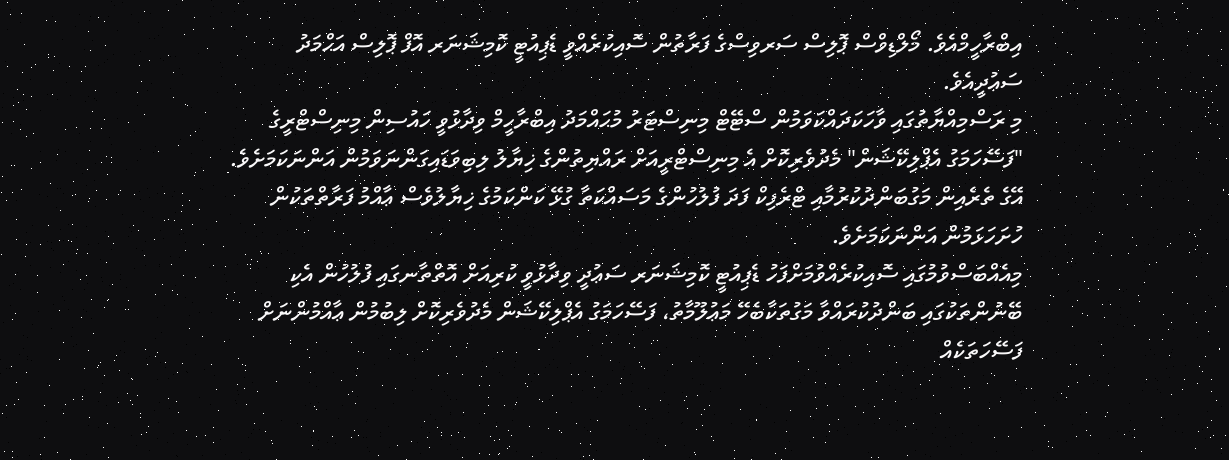އިބްރާހީމްއެވެ. މޯލްޑިވްސް ޕޮލިސް ސަރވިސްގެ ފަރާތުން ސޮއިކުރެއްވީ ޑެޕިއުޓީ ކޮމިޝަނަރ އޮފް ޕޮލިސް އަޙްމަދު ސަޢުދީއެވެ.
މި ރަސްމިއްޔާތުގައި ވާހަކަދައްކަވަމުން ސްޓޭޓް މިނިސްޓަރު މުޙައްމަދު އިބްރާހީމް ވިދާޅުވީ ހައުސިން މިނިސްޓްރީގެ "ފަސޭހަމަގު އެޕްލިކޭޝަން" މެދުވެރިކޮށް އެ މިނިސްޓްރީއަށް ރައްޔިތުންގެ ޚިޔާލު ލިބިވަޑައިގަންނަވަމުން އަންނަކަމަށެވެ. އޭގެ ތެރެއިން މަގުބަންދުކުރުމާއި ޓްރެފިކް ފަދަ ފުލުހުންގެ މަސައްކަތާ ގުޅޭ ކަންކަމުގެ ޚިޔާލުވެސް ޢާއްމު ފަރާތްތަކުން ހުށަހަޅަމުން އަންނަކަމަށެވެ.
މިއެއްބަސްވުމުގައި ސޮއިކުރެއްވުމަށްފަހު ޑެޕިއުޓީ ކޮމިޝަނަރ ސަޢުދީ ވިދާޅުވީ ކުރިއަށް އޮތްތާނގައި ފުލުހުން އެކި ބޭނުންތަކުގައި ބަންދުކުރައްވާ މަގުތަކާބެހޭ މަޢުލޫމާތު، ފަސޭހަމަގު އެޕްލިކޭޝަން މެދުވެރިކޮށް ލިބުމުން ޢާއްމުންނަށް ފަސޭހަތަކެއް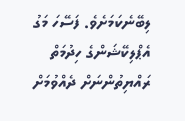ލިބޭނެކަމަށެވެ. ފަސޭހަ މަގު އެޕްލިކޭޝަންގެ ހިދުމަތް ރައްޔިތުންނަށް ދެއްވުމަށް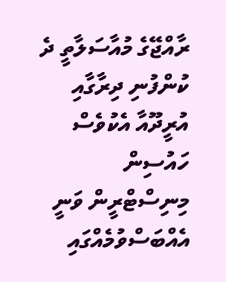ރާއްޖޭގެ މުއާސަލާތީ ދެ ކުންފުނި ދިރާގާއި އުރީދޫއާ އެކުވެސް ހައުސިން މިނިސްޓްރީން ވަނީ އެއްބަސްވުމެއްގައި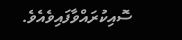ސޮއިކުރައްވާފައިވެއެވެ.